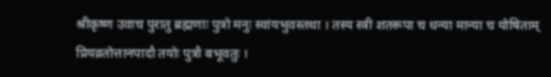श्रीकृष्ण उवाच पुरातु ब्रह्मणाः पुत्रो मनुः स्वांयभुवस्तथा । तस्य स्त्री शतरूपा च धन्या मान्या च योषिताम्
प्रियव्रतोत्तानपादौ तयोः पुत्रौ बभूवतुः ।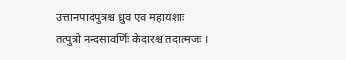उत्तानपादपुत्रश्च ध्रुव एव महायशाः
तत्पुत्रो नन्दसावर्णिः केदारश्च तदात्मजः ।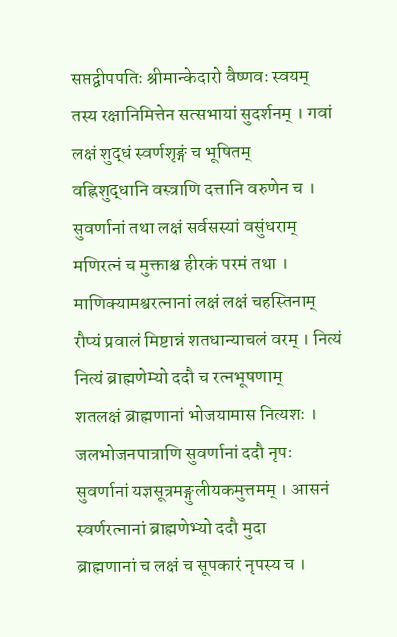सप्तद्वीपपतिः श्रीमान्केदारो वैष्णवः स्वयम्
तस्य रक्षानिमित्तेन सत्सभायां सुदर्शनम् । गवां लक्षं शुद्धं स्वर्णशृङ्गं च भूषितम्
वह्निशुद्धानि वस्त्राणि दत्तानि वरुणेन च । सुवर्णानां तथा लक्षं सर्वसस्यां वसुंधराम्
मणिरत्नं च मुक्ताश्च हीरकं परमं तथा । माणिक्यामश्वरत्नानां लक्षं लक्षं चहस्तिनाम्
रौप्यं प्रवालं मिष्टान्नं शतधान्याचलं वरम् । नित्यं नित्यं ब्राह्मणेम्यो ददौ च रत्नभूषणाम्
शतलक्षं ब्राह्मणानां भोजयामास नित्यशः । जलभोजनपात्राणि सुवर्णानां ददौ नृपः
सुवर्णानां यज्ञसूत्रमङ्गुलीयकमुत्तमम् । आसनं स्वर्णरत्नानां ब्राह्मणेभ्यो ददौ मुदा
ब्राह्मणानां च लक्षं च सूपकारं नृपस्य च ।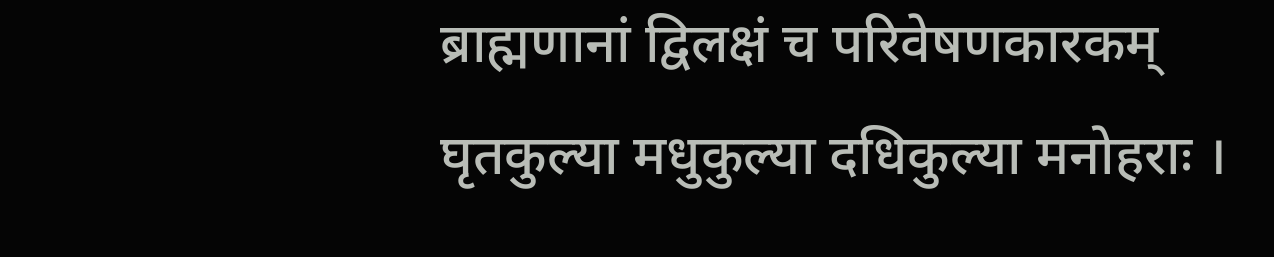ब्राह्मणानां द्विलक्षं च परिवेषणकारकम्
घृतकुल्या मधुकुल्या दधिकुल्या मनोहराः ।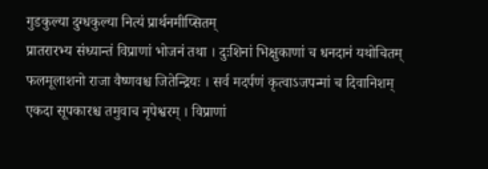गुडकुल्या दुग्धकुल्या नित्यं प्रार्थनमीप्सितम्
प्रातरारभ्य संध्यान्तं विप्राणां भोजनं तथा । दुःशिनां भिक्षुकाणां च धनदानं यथोचितम्
फलमूलाशनो राजा वैष्णवश्च जितेन्द्रियः । सर्व मदर्पणं कृत्वाऽजपन्मां च दिवानिशम्
एकदा सूपकारश्च तमुवाच नृपेश्वरम् । विप्राणां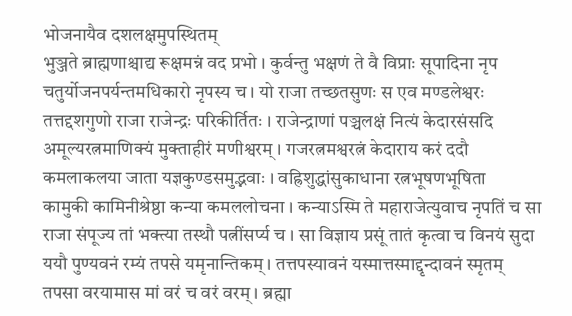भोजनायैव दशलक्षमुपस्थितम्
भुञ्जते ब्राह्मणाश्चाद्य रूक्षमन्नं वद प्रभो । कुर्वन्तु भक्षणं ते वै विप्राः सूपादिना नृप
चतुर्योजनपर्यन्तमधिकारो नृपस्य च । यो राजा तच्छतसुणः स एव मण्डलेश्वरः
तत्तद्दशगुणो राजा राजेन्द्रः परिकीर्तितः । राजेन्द्राणां पञ्चलक्षं नित्यं केदारसंसदि
अमूल्यरत्नमाणिक्यं मुक्ताहीरं मणीश्वरम् । गजरत्नमश्वरत्नं केदाराय करं ददौ
कमलाकलया जाता यज्ञकुण्डसमुद्भवाः । वह्रिशुद्धांसुकाधाना रत्नभूषणभूषिता
कामुकी कामिनीश्रेष्ठा कन्या कमललोचना । कन्याऽस्मि ते महाराजेत्युवाच नृपतिं च सा
राजा संपूज्य तां भक्त्या तस्थौ पत्नींसर्प्य च । सा विज्ञाय प्रसूं तातं कृत्वा च विनयं सुदा
ययौ पुण्यवनं रम्यं तपसे यमृनान्तिकम् । तत्तपस्यावनं यस्मात्तस्माद्दृन्दावनं स्मृतम्
तपसा वरयामास मां वरं च वरं वरम् । ब्रह्मा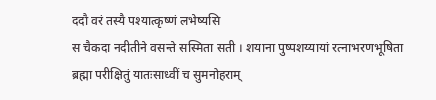ददौ वरं तस्यै पश्यात्कृष्णं लभेष्यसि
स चैकदा नदीतीने वसन्ते सस्मिता सती । शयाना पुष्पशय्यायां रत्नाभरणभूषिता
ब्रह्मा परीक्षितुं यातःसाध्वीं च सुमनोहराम्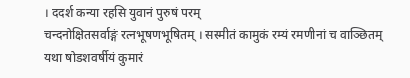। ददर्श कन्या रहसि युवानं पुरुषं परम्
चन्दनोक्षितसर्वाङ्गं रत्नभूषणभूषितम् । सस्मीतं कामुकं रम्यं रमणीनां च वाञ्छितम्
यथा षोडशवर्षीयं कुमारं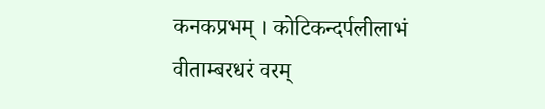कनकप्रभम् । कोटिकन्दर्पलीलाभं वीताम्बरधरं वरम्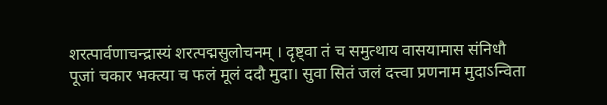शरत्पार्वणाचन्द्रास्यं शरत्पद्मसुलोचनम् । दृष्ट्वा तं च समुत्थाय वासयामास संनिधौ
पूजां चकार भक्त्या च फलं मूलं ददौ मुदा। सुवा सितं जलं दत्त्वा प्रणनाम मुदाऽन्विता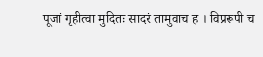पूजां गृहीत्वा मुदितः सादरं तामुवाच ह । विप्ररूपी च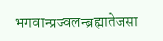भगवान्प्रज्वलन्ब्रह्मातेजसा